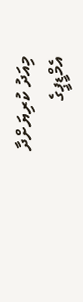މިއަދު ކުރިޔަށްދާ އެމްޑީޕީގެ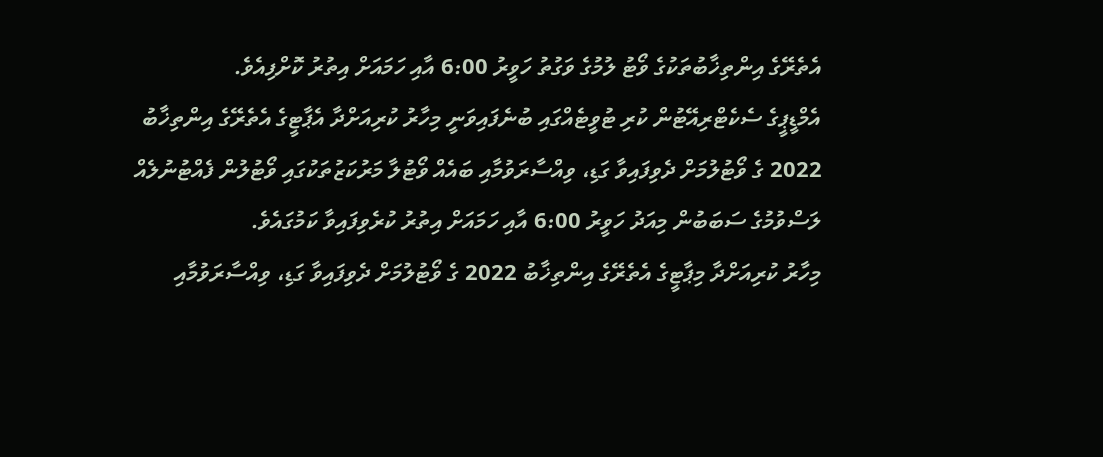އެތެރޭގެ އިންތިޚާބުތަކުގެ ވޯޓު ލުމުގެ ވަގުތު ހަވީރު 6:00 އާއި ހަމައަށް އިތުރު ކޮށްފިއެވެ.
އެމްޑީޕީގެ ސެކެޓްރިއޭޓުން ކުރި ޓުވީޓެއްގައި ބުނެފައިވަނީ މިހާރު ކުރިއަށްދާ އެޕާޓީގެ އެތެރޭގެ އިންތިޚާބު 2022 ގެ ވޯޓުލުމަށް ދެވިފައިވާ ގަޑި، ވިއްސާރަވުމާއި ބައެއް ވޯޓުލާ މަރުކަޒުތަކުގައި ވޯޓުލުން ފެއްޓުނުލެއް ލަސްވުމުގެ ސަބަބުން މިއަދު ހަވީރު 6:00 އާއި ހަމައަށް އިތުރު ކުރެވިފައިވާ ކަމުގައެވެ.
މިހާރު ކުރިއަށްދާ މިޕާޓީގެ އެތެރޭގެ އިންތިޚާބު 2022 ގެ ވޯޓުލުމަށް ދެވިފައިވާ ގަޑި، ވިއްސާރަވުމާއި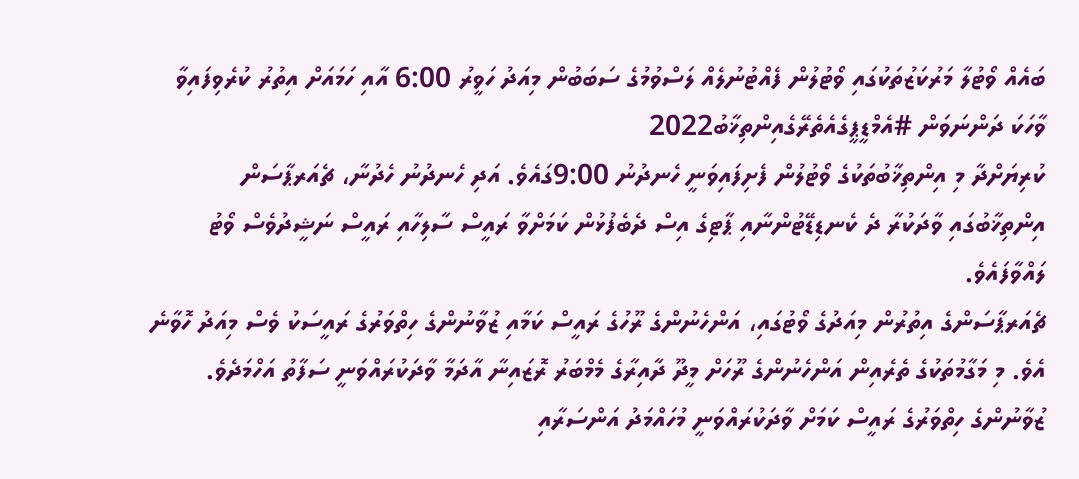ބައެއް ވޯޓުލާ މަރުކަޒުތަކުގައި ވޯޓުލުން ފެއްޓުނުލެއް ލަސްވުމުގެ ސަބަބުން މިއަދު ހަވީރު 6:00 އާއި ހަމައަށް އިތުރު ކުރެވިފައިވާ ވާހަކަ ދަންނަވަން #އެމްޑީޕީގެއެތެރޭގެއިންތިޚާބު2022
ކުރިޔަށްދާ މި އިންތިޚާބުތަކުގެ ވޯޓުލުން ފެށިފައިވަނީ ހެނދުނު 9:00ގައެވެ. އަދި ހެނދުނު ހެދުނާ، ޗެއަރޕާސަން އިންތިޚާބުގައި ވާދަކުރާ ދެ ކެނޑިޑޭޓުންނާއި ޕާޓިގެ އިސް ދެބެފުޅުން ކަމަށްވާ ރައީސް ސާލިހާއި ރައީސް ނަޝީދުވެސް ވޯޓު ލައްވާފައެވެ.
ޗެއަރޕާސަންގެ އިތުރުން މިއަދުގެ ވޯޓުގައި، އަންހެނުންގެ ރޫހުގެ ރައީސް ކަމާއި ޒުވާނުންގެ ހިތްވަރުގެ ރައީސަކު ވެސް މިއަދު ހޮވާނެ އެވެ. މި މަގާމުތަކުގެ ތެރެއިން އަންހެނުންގެ ރޫހަށް މީދޫ ދާއިރާގެ މެމްބަރު ރޮޒައިނާ އާދަމާ ވާދަކުރައްވަނީ ސަފާތު އަހްމަދެވެ. ޒުވާނުންގެ ހިތްވަރުގެ ރައީސް ކަމަށް ވާދަކުރައްވަނީ މުހައްމަދު އަންސަރާއި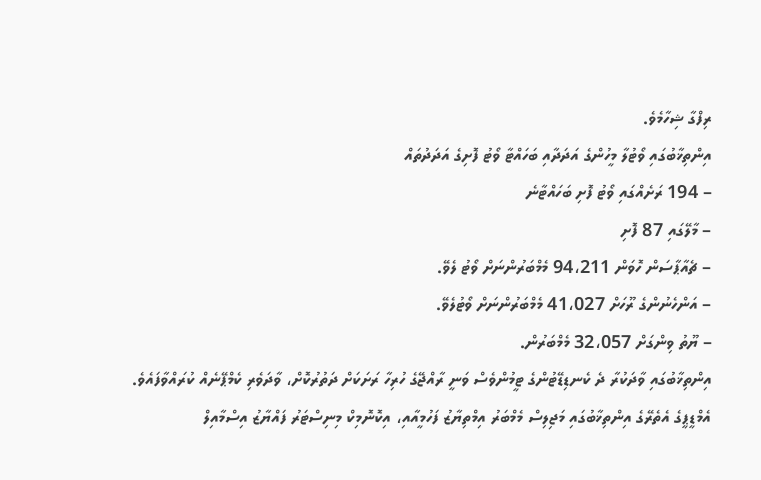ރިފްގާ ޝިހާމެވެ.
އިންތިޚާބުގައި ވޯޓުލާ މީހުންގެ އަދަދާއި ބަހައްޓާ ވޯޓު ފޮށިގެ އަދަދުތައް
– 194 ރަށެއްގައި ވޯޓު ފޮށި ބަހައްޓާނެ
– މާލޭގައި 87 ފޮށި
– ޗެއާޕާސަން ހޮވަން 94،211 މެމްބަރުންނަށް ވޯޓު ލެވޭ.
– އަންހެނުންގެ ރޫހަށް 41،027 މެމްބަރުންނަށް ވޯޓުލެވޭ.
– ޔޫތު ވިންގަށް 32،057 މެމްބަރުން.
އިންތިޚާބުގައި ވާދަކުރާ ދެ ކެނޑިޑޭޓުންގެ ޓީމުންވެސް ވަނީ ރާއްޖޭގެ ހުރިހާ ރަށަކަށް ދަތުރުކޮށް، ވާދަވެރި ކެމްޕޭނެއް ކުރައްވާފައެވެ.
އެމްޑީޕީގެ އެތެރޭގެ އިންތިޚާބުގައި މަޖިލިސް މެމްބަރު އިމްތިޔާޒު ފަހުމީއާއި، އިކޮނޮމިކް މިނިސްޓަރު ފައްޔާޒު އިސްމާއިލް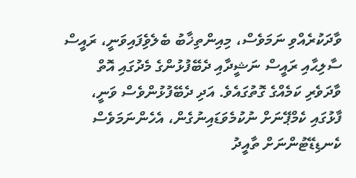ވާދަކުރެއްވި ނަމަވެސް، މިއިންތިޚާބު ބެލެވެިފައިވަނީ، ރައީސް ސާލިޙާއި ރައީސް ނަޝީދާއި ދެބޭފުޅުންގެ މެދުގައި އޮތް ވާދަވެރި ކަމެއްގެ ގޮތުގައެވެ. އަދި ދެބޭފުޅުންވެސް ވަނީ، ފާޅުގައި ކެމްޕޭނަށް ނުކުމެވަޑައިނުގެން، އެހެންނަމަވެސް ކެނޑިޑޭޓުންނަށް ތާއީދު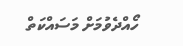ހޯއްދެވުމަށް މަސައްކަތް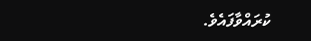ކުރައްވާފައެވެ.